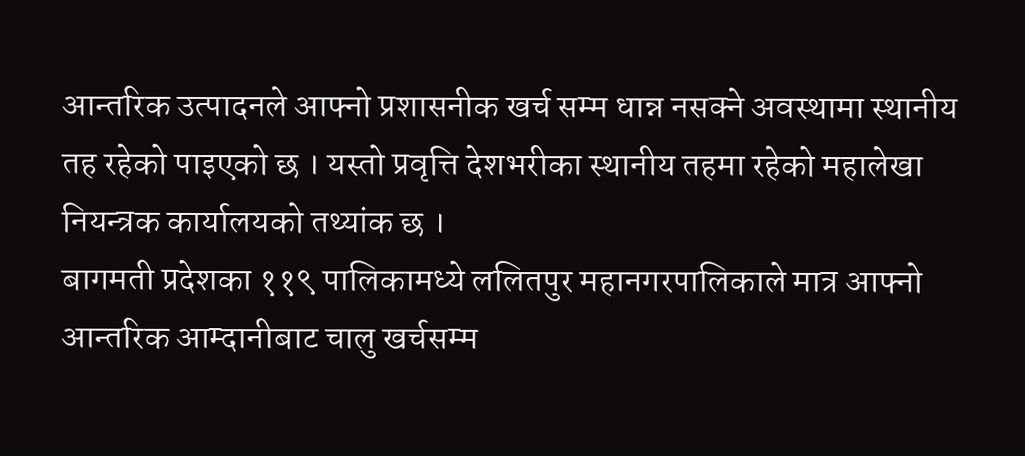आन्तरिक उत्पादनले आफ्नो प्रशासनीक खर्च सम्म धान्न नसक्ने अवस्थामा स्थानीय तह रहेको पाइएको छ । यस्तो प्रवृत्ति देशभरीका स्थानीय तहमा रहेको महालेखा नियन्त्रक कार्यालयको तथ्यांक छ ।
बागमती प्रदेशका ११९ पालिकामध्ये ललितपुर महानगरपालिकाले मात्र आफ्नो आन्तरिक आम्दानीबाट चालु खर्चसम्म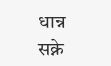धान्न सक्ने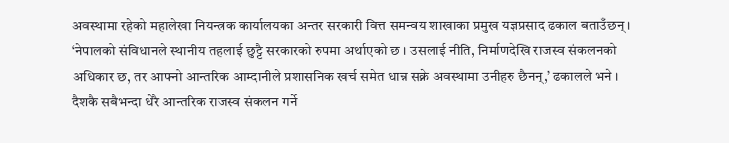अवस्थामा रहेको महालेखा नियन्त्रक कार्यालयका अन्तर सरकारी वित्त समन्वय शाखाका प्रमुख यज्ञप्रसाद ढकाल बताउँछन् । ‘नेपालको संविधानले स्थानीय तहलाई छुट्टै सरकारको रुपमा अर्थाएको छ । उसलाई नीति, निर्माणदेखि राजस्व संकलनको अधिकार छ, तर आफ्नो आन्तरिक आम्दानीले प्रशासनिक खर्च समेत धान्न सक्ने अवस्थामा उनीहरु छैनन्,’ ढकालले भने ।
दैशकै सबैभन्दा धेरै आन्तरिक राजस्व संकलन गर्ने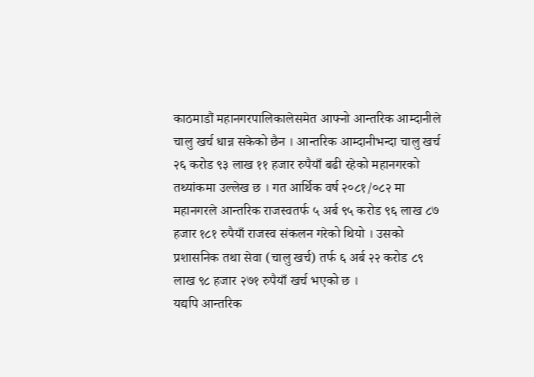काठमाडौं महानगरपालिकालेसमेत आफ्नो आन्तरिक आम्दानीले चालु खर्च धान्न सकेको छैन । आन्तरिक आम्दानीभन्दा चालु खर्च २६ करोड ९३ लाख ११ हजार रुपैयाँ बढी रहेको महानगरको तथ्यांकमा उल्लेख छ । गत आर्थिक वर्ष २०८१/०८२ मा महानगरले आन्तरिक राजस्वतर्फ ५ अर्ब ९५ करोड ९६ लाख ८७ हजार १८१ रुपैयाँ राजस्व संकलन गरेको थियो । उसको प्रशासनिक तथा सेवा (चालु खर्च) तर्फ ६ अर्ब २२ करोड ८९ लाख ९८ हजार २७१ रुपैयाँ खर्च भएको छ ।
यद्यपि आन्तरिक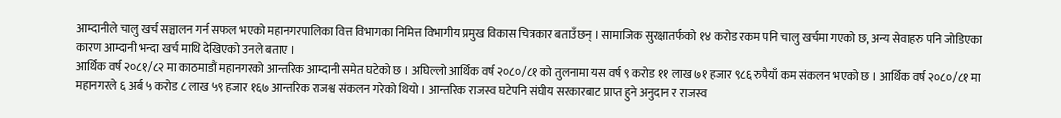आम्दानीले चालु खर्च सञ्चालन गर्न सफल भएको महानगरपालिका वित्त विभागका निमित्त विभागीय प्रमुख विकास चित्रकार बताउँछन् । सामाजिक सुरक्षातर्फको १४ करोड रकम पनि चालु खर्चमा गएको छ, अन्य सेवाहरु पनि जोडिएका कारण आम्दानी भन्दा खर्च माथि देखिएको उनले बताए ।
आर्थिक वर्ष २०८१/८२ मा काठमाडौं महानगरको आन्तरिक आम्दानी समेत घटेको छ । अघिल्लो आर्थिक वर्ष २०८०/८१ को तुलनामा यस वर्ष ९ करोड ११ लाख ७१ हजार ९८६ रुपैयाँ कम संकलन भएको छ । आर्थिक वर्ष २०८०/८१ मा महानगरले ६ अर्ब ५ करोड ८ लाख ५९ हजार १६७ आन्तरिक राजश्व संकलन गरेको थियो । आन्तरिक राजस्व घटेपनि संघीय सरकारबाट प्राप्त हुने अनुदान र राजस्व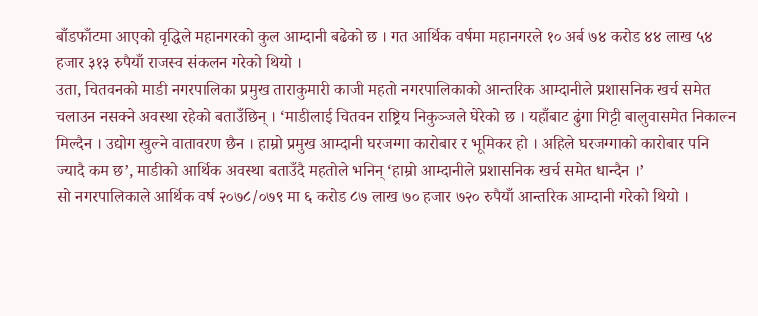बाँडफाँटमा आएको वृद्धिले महानगरको कुल आम्दानी बढेको छ । गत आर्थिक वर्षमा महानगरले १० अर्ब ७४ करोड ४४ लाख ५४ हजार ३१३ रुपैयाँ राजस्व संकलन गरेको थियो ।
उता, चितवनको माडी नगरपालिका प्रमुख ताराकुमारी काजी महतो नगरपालिकाको आन्तरिक आम्दानीले प्रशासनिक खर्च समेत चलाउन नसक्ने अवस्था रहेको बताउँछिन् । ‘माडीलाई चितवन राष्ट्रिय निकुञ्जले घेरेको छ । यहाँबाट ढुंगा गिट्टी बालुवासमेत निकाल्न मिल्दैन । उद्योग खुल्ने वातावरण छैन । हाम्रो प्रमुख आम्दानी घरजग्गा कारोबार र भूमिकर हो । अहिले घरजग्गाको कारोबार पनि ज्यादै कम छ’, माडीको आर्थिक अवस्था बताउँदै महतोले भनिन् ‘हाम्रो आम्दानीले प्रशासनिक खर्च समेत धान्दैन ।’
सो नगरपालिकाले आर्थिक वर्ष २०७८/०७९ मा ६ करोड ८७ लाख ७० हजार ७२० रुपैयाँ आन्तरिक आम्दानी गरेको थियो ।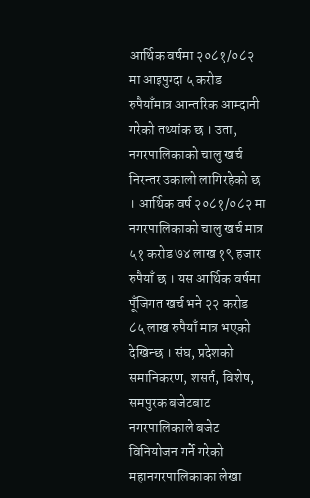आर्थिक वर्षमा २०८१/०८२ मा आइपुग्दा ५ करोड रुपैयाँमात्र आन्तरिक आम्दानी गरेको तथ्यांक छ । उता, नगरपालिकाको चालु खर्च निरन्तर उकालो लागिरहेको छ । आर्थिक वर्ष २०८१/०८२ मा नगरपालिकाको चालु खर्च मात्र ५१ करोड ७४ लाख १९ हजार रुपैयाँ छ । यस आर्थिक वर्षमा पूँजिगत खर्च भने २२ करोड ८५ लाख रुपैयाँ मात्र भएको देखिन्छ । संघ, प्रदेशको समानिकरण, शसर्त, विशेष, समपुरक बजेटबाट नगरपालिकाले बजेट विनियोजन गर्ने गरेको महानगरपालिकाका लेखा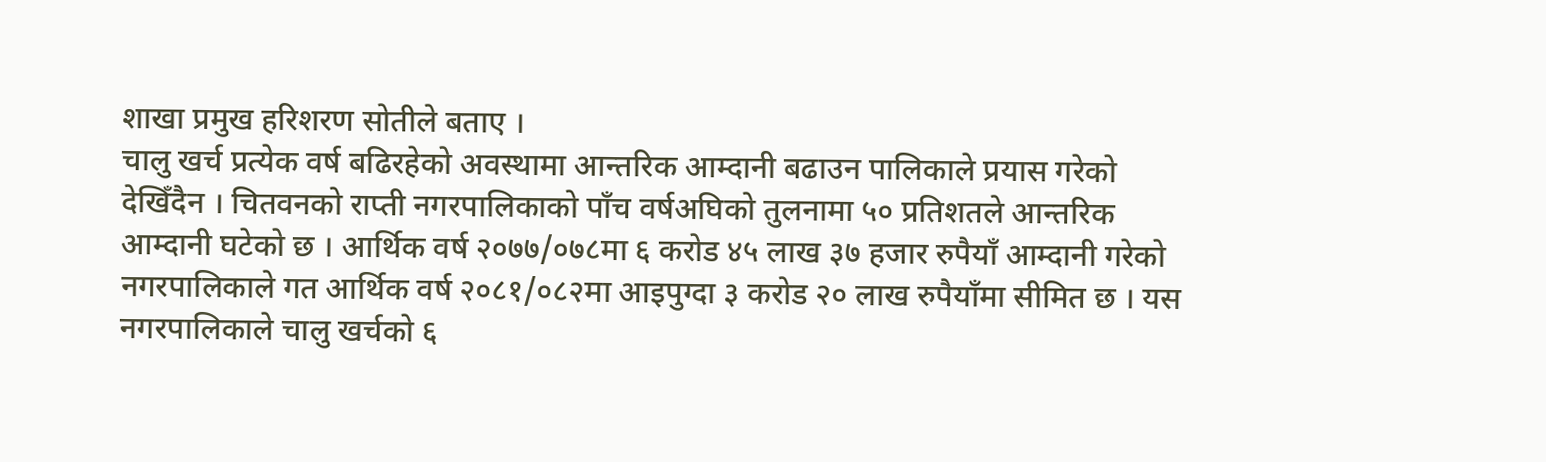शाखा प्रमुख हरिशरण सोतीले बताए ।
चालु खर्च प्रत्येक वर्ष बढिरहेको अवस्थामा आन्तरिक आम्दानी बढाउन पालिकाले प्रयास गरेको देखिँदैन । चितवनको राप्ती नगरपालिकाको पाँच वर्षअघिको तुलनामा ५० प्रतिशतले आन्तरिक आम्दानी घटेको छ । आर्थिक वर्ष २०७७/०७८मा ६ करोड ४५ लाख ३७ हजार रुपैयाँ आम्दानी गरेको नगरपालिकाले गत आर्थिक वर्ष २०८१/०८२मा आइपुग्दा ३ करोड २० लाख रुपैयाँमा सीमित छ । यस नगरपालिकाले चालु खर्चको ६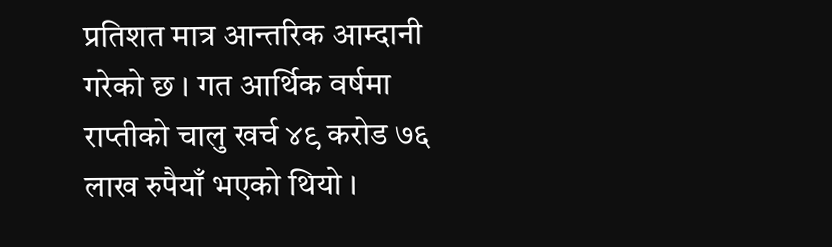प्रतिशत मात्र आन्तरिक आम्दानी गरेको छ । गत आर्थिक वर्षमा राप्तीको चालु खर्च ४९ करोड ७६ लाख रुपैयाँ भएको थियो ।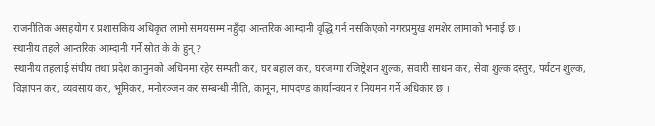राजनीतिक असहयोग र प्रशासकिय अधिकृत लामो समयसम्म नहुँदा आन्तरिक आम्दानी वृद्धि गर्न नसकिएको नगरप्रमुख शमशेर लामाको भनाई छ ।
स्थानीय तहले आन्तरिक आम्दानी गर्ने स्रोत के के हुन् ?
स्थानीय तहलाई संघीय तथा प्रदेश कानुनको अधिनमा रहेर सम्पती कर, घर बहाल कर, घरजग्गा रजिष्ट्रेशन शुल्क, सवारी साधन कर, सेवा शुल्क दस्तुर, पर्यटन शुल्क, विज्ञापन कर, व्यवसाय कर, भूमिकर, मनोरञ्जन कर सम्बन्धी नीति, कानून, मापदण्ड कार्यान्वयन र नियमन गर्ने अधिकार छ ।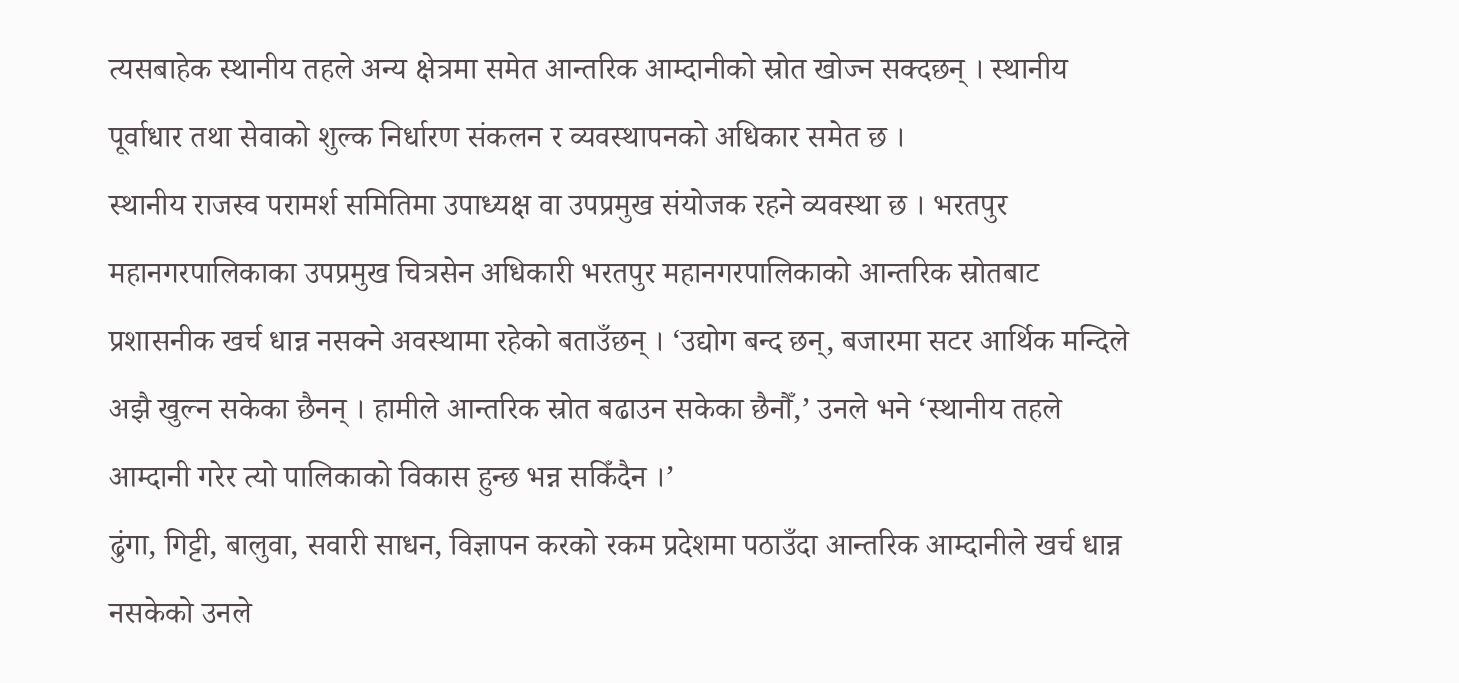त्यसबाहेक स्थानीय तहले अन्य क्षेत्रमा समेत आन्तरिक आम्दानीको स्रोत खोज्न सक्दछन् । स्थानीय पूर्वाधार तथा सेवाको शुल्क निर्धारण संकलन र व्यवस्थापनको अधिकार समेत छ ।
स्थानीय राजस्व परामर्श समितिमा उपाध्यक्ष वा उपप्रमुख संयोजक रहने व्यवस्था छ । भरतपुर महानगरपालिकाका उपप्रमुख चित्रसेन अधिकारी भरतपुर महानगरपालिकाको आन्तरिक स्रोतबाट प्रशासनीक खर्च धान्न नसक्ने अवस्थामा रहेको बताउँछन् । ‘उद्योग बन्द छन्, बजारमा सटर आर्थिक मन्दिले अझै खुल्न सकेका छैनन् । हामीले आन्तरिक स्रोत बढाउन सकेका छैनौँ,’ उनले भने ‘स्थानीय तहले आम्दानी गरेर त्यो पालिकाको विकास हुन्छ भन्न सकिँदैन ।’
ढुंगा, गिट्टी, बालुवा, सवारी साधन, विज्ञापन करको रकम प्रदेशमा पठाउँदा आन्तरिक आम्दानीले खर्च धान्न नसकेको उनले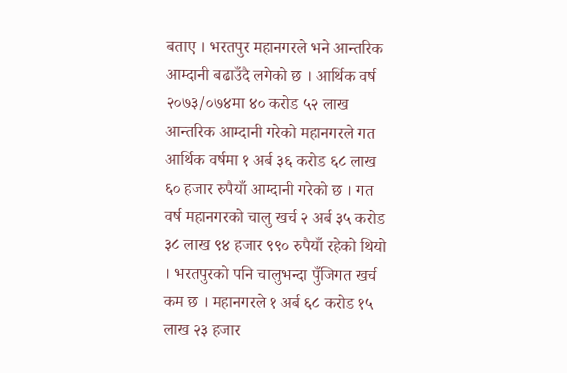बताए । भरतपुर महानगरले भने आन्तरिक आम्दानी बढाउँदै लगेको छ । आर्थिक वर्ष २०७३/०७४मा ४० करोड ५२ लाख आन्तरिक आम्दानी गरेको महानगरले गत आर्थिक वर्षमा १ अर्ब ३६ करोड ६८ लाख ६० हजार रुपैयाँ आम्दानी गरेको छ । गत वर्ष महानगरको चालु खर्च २ अर्ब ३५ करोड ३८ लाख ९४ हजार ९९० रुपैयाँ रहेको थियो । भरतपुरको पनि चालुभन्दा पुँजिगत खर्च कम छ । महानगरले १ अर्ब ६८ करोड १५ लाख २३ हजार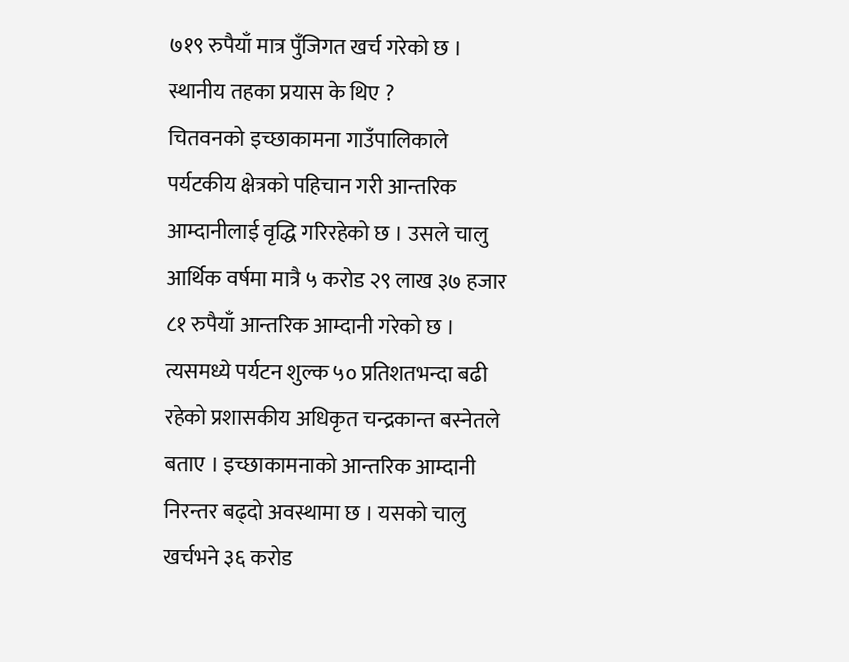७१९ रुपैयाँ मात्र पुँजिगत खर्च गरेको छ ।
स्थानीय तहका प्रयास के थिए ?
चितवनको इच्छाकामना गाउँपालिकाले पर्यटकीय क्षेत्रको पहिचान गरी आन्तरिक आम्दानीलाई वृद्धि गरिरहेको छ । उसले चालु आर्थिक वर्षमा मात्रै ५ करोड २९ लाख ३७ हजार ८१ रुपैयाँ आन्तरिक आम्दानी गरेको छ । त्यसमध्ये पर्यटन शुल्क ५० प्रतिशतभन्दा बढी रहेको प्रशासकीय अधिकृत चन्द्रकान्त बस्नेतले बताए । इच्छाकामनाको आन्तरिक आम्दानी निरन्तर बढ्दो अवस्थामा छ । यसको चालु खर्चभने ३६ करोड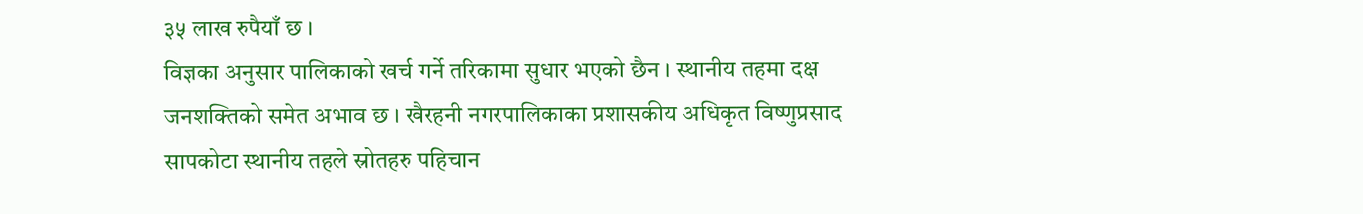३५ लाख रुपैयाँ छ ।
विज्ञका अनुसार पालिकाको खर्च गर्ने तरिकामा सुधार भएको छैन । स्थानीय तहमा दक्ष जनशक्तिको समेत अभाव छ । खैरहनी नगरपालिकाका प्रशासकीय अधिकृत विष्णुप्रसाद सापकोटा स्थानीय तहले स्रोतहरु पहिचान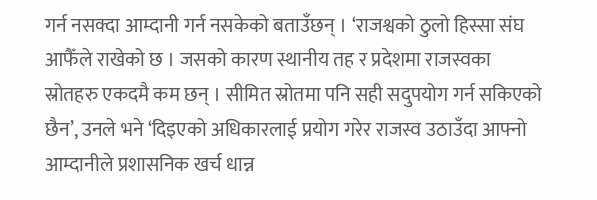गर्न नसक्दा आम्दानी गर्न नसकेको बताउँछन् । ‘राजश्वको ठुलो हिस्सा संघ आफैँले राखेको छ । जसको कारण स्थानीय तह र प्रदेशमा राजस्वका स्रोतहरु एकदमै कम छन् । सीमित स्रोतमा पनि सही सदुपयोग गर्न सकिएको छैन’, उनले भने ‘दिइएको अधिकारलाई प्रयोग गरेर राजस्व उठाउँदा आफ्नो आम्दानीले प्रशासनिक खर्च धान्न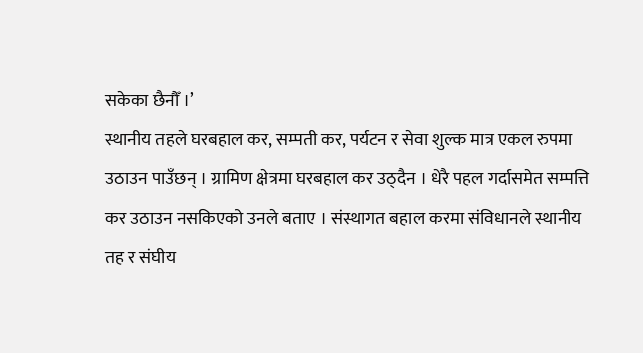सकेका छैनौँ ।’
स्थानीय तहले घरबहाल कर, सम्पती कर, पर्यटन र सेवा शुल्क मात्र एकल रुपमा उठाउन पाउँछन् । ग्रामिण क्षेत्रमा घरबहाल कर उठ्दैन । धेरै पहल गर्दासमेत सम्पत्ति कर उठाउन नसकिएको उनले बताए । संस्थागत बहाल करमा संविधानले स्थानीय तह र संघीय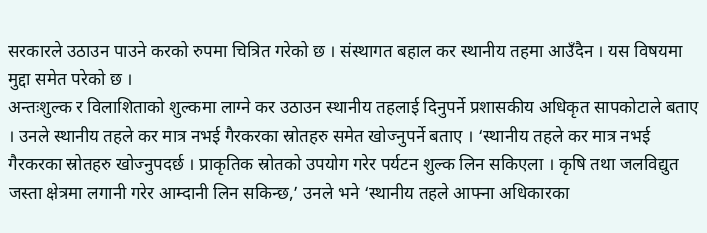सरकारले उठाउन पाउने करको रुपमा चित्रित गरेको छ । संस्थागत बहाल कर स्थानीय तहमा आउँदैन । यस विषयमा मुद्दा समेत परेको छ ।
अन्तःशुल्क र विलाशिताको शुल्कमा लाग्ने कर उठाउन स्थानीय तहलाई दिनुपर्ने प्रशासकीय अधिकृत सापकोटाले बताए । उनले स्थानीय तहले कर मात्र नभई गैरकरका स्रोतहरु समेत खोज्नुपर्ने बताए । ‘स्थानीय तहले कर मात्र नभई गैरकरका स्रोतहरु खोज्नुपदर्छ । प्राकृतिक स्रोतको उपयोग गरेर पर्यटन शुल्क लिन सकिएला । कृषि तथा जलविद्युत जस्ता क्षेत्रमा लगानी गरेर आम्दानी लिन सकिन्छ,’ उनले भने ‘स्थानीय तहले आफ्ना अधिकारका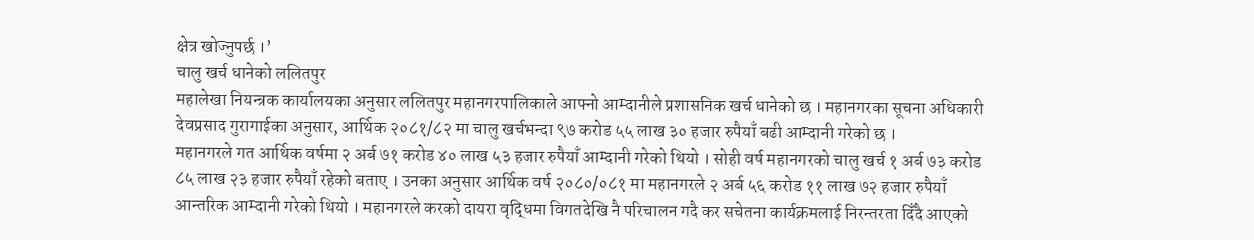क्षेत्र खोज्नुपर्छ ।’
चालु खर्च धानेको ललितपुर
महालेखा नियन्त्रक कार्यालयका अनुसार ललितपुर महानगरपालिकाले आफ्नो आम्दानीले प्रशासनिक खर्च धानेको छ । महानगरका सूचना अधिकारी देवप्रसाद गुरागाईका अनुसार, आर्थिक २०८१/८२ मा चालु खर्चभन्दा ९७ करोड ५५ लाख ३० हजार रुपैयाँ बढी आम्दानी गरेको छ ।
महानगरले गत आर्थिक वर्षमा २ अर्ब ७१ करोड ४० लाख ५३ हजार रुपैयाँ आम्दानी गरेको थियो । सोही वर्ष महानगरको चालु खर्च १ अर्ब ७३ करोड ८५ लाख २३ हजार रुपैयाँ रहेको बताए । उनका अनुसार आर्थिक वर्ष २०८०/०८१ मा महानगरले २ अर्ब ५६ करोड ११ लाख ७२ हजार रुपैयाँ आन्तरिक आम्दानी गरेको थियो । महानगरले करको दायरा वृद्धिमा विगतदेखि नै परिचालन गदै कर सचेतना कार्यक्रमलाई निरन्तरता दिँदै आएको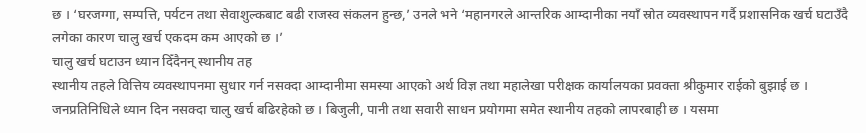छ । ‘घरजग्गा, सम्पत्ति, पर्यटन तथा सेवाशुल्कबाट बढी राजस्व संकलन हुन्छ,’ उनले भने ‘महानगरले आन्तरिक आम्दानीका नयाँ स्रोत व्यवस्थापन गर्दै प्रशासनिक खर्च घटाउँदै लगेका कारण चालु खर्च एकदम कम आएको छ ।’
चालु खर्च घटाउन ध्यान दिँदैनन् स्थानीय तह
स्थानीय तहले वित्तिय व्यवस्थापनमा सुधार गर्न नसक्दा आम्दानीमा समस्या आएको अर्थ विज्ञ तथा महालेखा परीक्षक कार्यालयका प्रवक्ता श्रीकुमार राईको बुझाई छ । जनप्रतिनिधिले ध्यान दिन नसक्दा चालु खर्च बढिरहेको छ । बिजुली, पानी तथा सवारी साधन प्रयोगमा समेत स्थानीय तहको लापरबाही छ । यसमा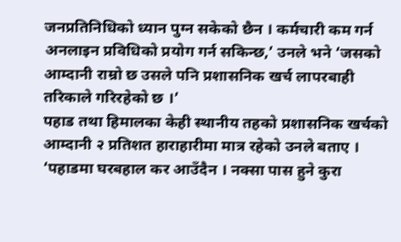जनप्रतिनिधिको ध्यान पुग्न सकेको छैन । कर्मचारी कम गर्न अनलाइन प्रविधिको प्रयोग गर्न सकिन्छ,’ उनले भने ‘जसको आम्दानी राम्रो छ उसले पनि प्रशासनिक खर्च लापरबाही तरिकाले गरिरहेको छ ।’
पहाड तथा हिमालका केही स्थानीय तहको प्रशासनिक खर्चको आम्दानी २ प्रतिशत हाराहारीमा मात्र रहेको उनले बताए । ‘पहाडमा घरबहाल कर आउँदैन । नक्सा पास हुने कुरा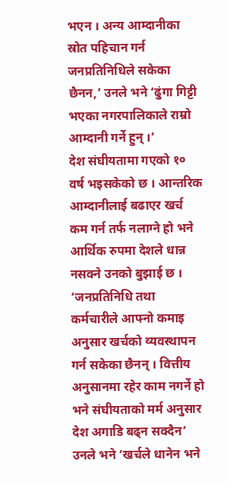भएन । अन्य आम्दानीका स्रोत पहिचान गर्न जनप्रतिनिधिले सकेका छैनन,’ उनले भने ‘ढुंगा गिट्टी भएका नगरपालिकाले राम्रो आम्दानी गर्ने हुन् ।’
देश संघीयतामा गएको १० वर्ष भइसकेको छ । आन्तरिक आम्दानीलाई बढाएर खर्च कम गर्न तर्फ नलाग्ने हो भने आर्थिक रुपमा देशले धान्न नसक्ने उनको बुझाई छ । ‘जनप्रतिनिधि तथा कर्मचारीले आफ्नो कमाइ अनुसार खर्चको व्यवस्थापन गर्न सकेका छैनन् । वित्तीय अनुसानमा रहेर काम नगर्ने हो भने संघीयताको मर्म अनुसार देश अगाडि बढ्न सक्दैन’ उनले भने ‘खर्चले धानेन भने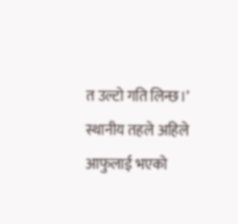त उल्टो गति लिन्छ।’
स्थानीय तहले अहिले आफुलाई भएको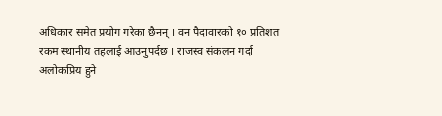अधिकार समेत प्रयोग गरेका छैनन् । वन पैदावारको १० प्रतिशत रकम स्थानीय तहलाई आउनुपर्दछ । राजस्व संकलन गर्दा अलोकप्रिय हुने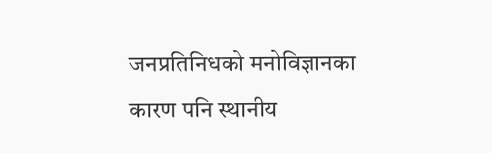जनप्रतिनिधको मनोविज्ञानका कारण पनि स्थानीय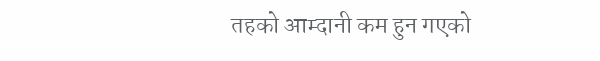तहको आम्दानी कम हुन गएको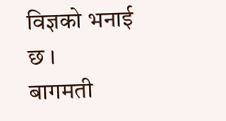विज्ञको भनाई छ ।
बागमती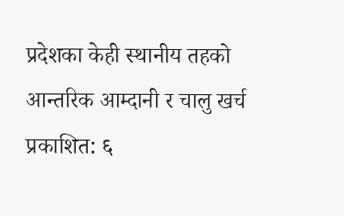प्रदेशका केही स्थानीय तहको आन्तरिक आम्दानी र चालु खर्च
प्रकाशित: ६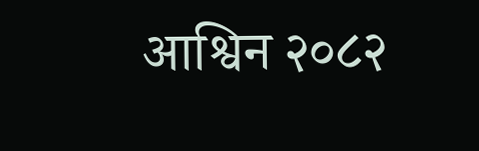आश्विन २०८२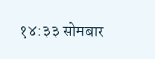१४:३३ सोमबार